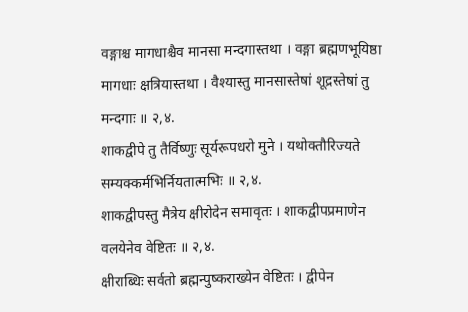वङ्गाश्च मागधाश्चैव मानसा मन्दगास्तथा । वङ्गा ब्रह्मणभूयिष्ठा मागधाः क्षत्रियास्तथा । वैश्यास्तु मानसास्तेषां शूद्रस्तेषां तु मन्दगाः ॥ २,४.
शाकद्वीपे तु तैर्विष्णुः सूर्यरूपधरो मुने । यथोक्तौरिज्यते सम्यक्कर्मभिर्नियतात्मभिः ॥ २,४.
शाकद्वीपस्तु मैत्रेय क्षीरोदेन समावृतः । शाकद्वीपप्रमाणेन वलयेनेव वेष्टितः ॥ २,४.
क्षीराब्धिः सर्वतो ब्रह्मन्पुष्कराख्येन वेष्टितः । द्वीपेन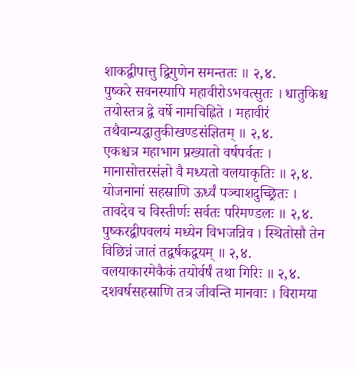शाकद्वीपात्तु द्विगुणेन समन्ततः ॥ २,४.
पुष्करे सवनस्यापि महावीरोऽभवत्सुतः । धातुकिश्च तयोस्तत्र द्वे वर्षे नामचिह्निते । महावीरं तथैवान्यद्धातुकीखण्डसंज्ञितम् ॥ २,४.
एकश्चत्र महाभाग प्रख्यातो वर्षपर्वतः । मानासोत्तरसंज्ञो वै मध्यतो वलयाकृतिः ॥ २,४.
योजनानां सहस्राणि ऊर्ध्वं पञ्चाशदुच्छ्रितः । तावदेव च विस्तीर्णः सर्वतः परिमण्डलः ॥ २,४.
पुष्करद्वीपवलयं मध्येन विभजन्निव । स्थितोसौ तेन विछिन्नं जातं तद्वर्षकद्वयम् ॥ २,४.
वलयाकारमेकैकं तयोर्वर्षं तथा गिरिः ॥ २,४.
दशवर्षसहस्राणि तत्र जीवन्ति मानवाः । विरामया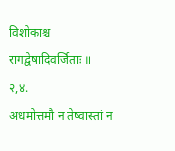विशोकाश्च रागद्वेषादिवर्जिताः ॥ २,४.
अधमोत्तमौ न तेष्वास्तां न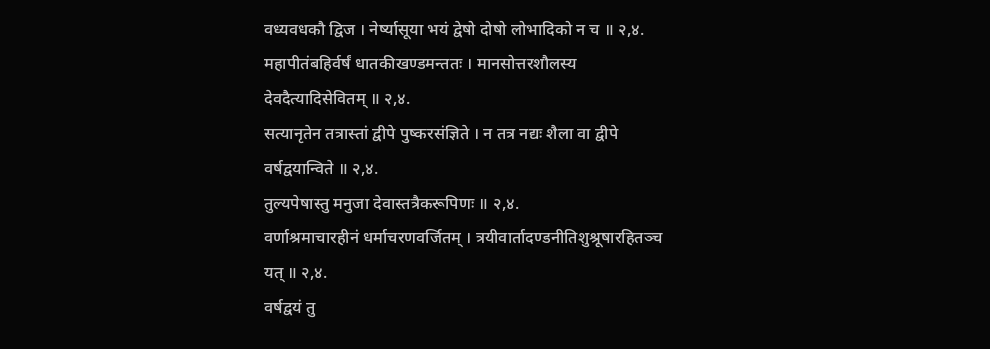वध्यवधकौ द्विज । नेर्ष्यासूया भयं द्वेषो दोषो लोभादिको न च ॥ २,४.
महापीतंबहिर्वर्षं धातकीखण्डमन्ततः । मानसोत्तरशौलस्य देवदैत्यादिसेवितम् ॥ २,४.
सत्यानृतेन तत्रास्तां द्वीपे पुष्करसंज्ञिते । न तत्र नद्यः शैला वा द्वीपे वर्षद्वयान्विते ॥ २,४.
तुल्यपेषास्तु मनुजा देवास्तत्रैकरूपिणः ॥ २,४.
वर्णाश्रमाचारहीनं धर्माचरणवर्जितम् । त्रयीवार्तादण्डनीतिशुश्रूषारहितञ्च यत् ॥ २,४.
वर्षद्वयं तु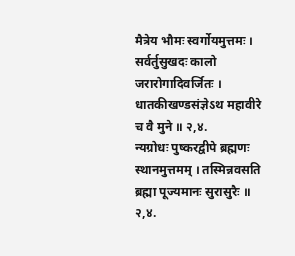मैत्रेय भौमः स्वर्गोयमुत्तमः । सर्वर्तुसुखदः कालो जरारोगादिवर्जितः । धातकीखण्डसंज्ञेऽथ महावीरे च वै मुने ॥ २,४.
न्यग्रोधः पुष्करद्वीपे ब्रह्मणः स्थानमुत्तमम् । तस्मिन्नवसति ब्रह्मा पूज्यमानः सुरासुरैः ॥ २,४.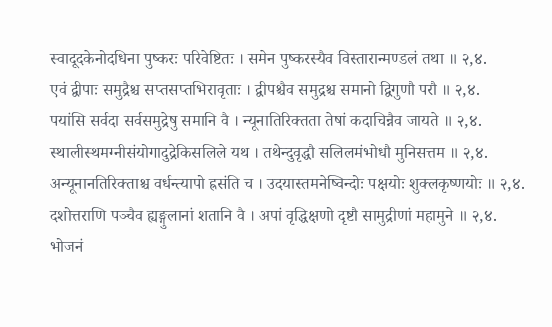स्वादूदकेनोदधिना पुष्करः परिवेष्टितः । समेन पुष्करस्यैव विस्तारान्मण्डलं तथा ॥ २,४.
एवं द्वीपाः समुद्रैश्च सप्तसप्तभिरावृताः । द्वीपश्चैव समुद्रश्च समानो द्विगुणौ परौ ॥ २,४.
पयांसि सर्वदा सर्वसमुद्रेषु समानि वै । न्यूनातिरिक्तता तेषां कदाचिन्नैव जायते ॥ २,४.
स्थालीस्थमग्नीसंयोगादुद्रेकिसलिले यथ । तथेन्दुवृद्धौ सलिलमंभोधौ मुनिसत्तम ॥ २,४.
अन्यूनानतिरिक्ताश्च वर्धन्त्यापो ह्रसंति च । उदयास्तमनेष्विन्दोः पक्षयोः शुक्लकृष्णयोः ॥ २,४.
दशोत्तराणि पञ्चैव ह्यङ्गुलानां शतानि वै । अपां वृद्धिक्षणो दृष्टौ सामुद्रीणां महामुने ॥ २,४.
भोजनं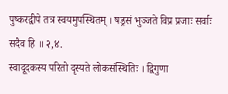पुष्करद्वीपे तत्र स्वयमुपस्थितम् । षड्रसं भुञ्जते विप्र प्रजाः सर्वाः सदैव हि ॥ २,४.
स्वादूदकस्य परितो दृस्यते लोकसंस्थितिः । द्विगुणा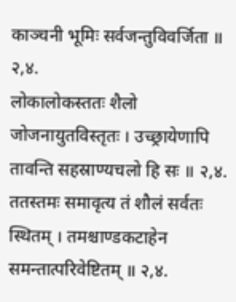काञ्चनी भूमिः सर्वजन्तुविवर्जिता ॥ २,४.
लोकालोकस्ततः शैलो जोजनायुतविस्तृतः । उच्छ्रायेणापि तावन्ति सहस्राण्यचलो हि सः ॥ २,४.
ततस्तमः समावृत्य तं शौलं सर्वतः स्थितम् । तमश्चाण्डकटाहेन समन्तात्परिवेष्टितम् ॥ २,४.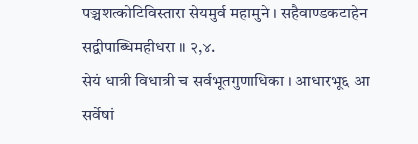पञ्चशत्कोटिविस्तारा सेयमुर्व महामुने । सहैवाण्डकटाहेन सद्वीपाब्धिमहीधरा ॥ २,४.
सेयं धात्री विधात्री च सर्वभूतगुणाधिका । आधारभू६ आ सर्वेषां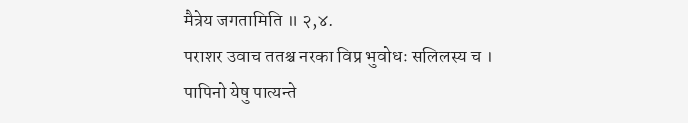मैत्रेय जगतामिति ॥ २,४.
पराशर उवाच ततश्च नरका विप्र भुवोधः सलिलस्य च । पापिनो येषु पात्यन्ते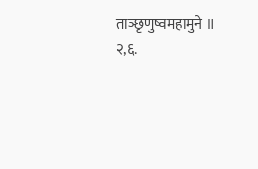ताञ्छृणुष्वमहामुने ॥ २,६.